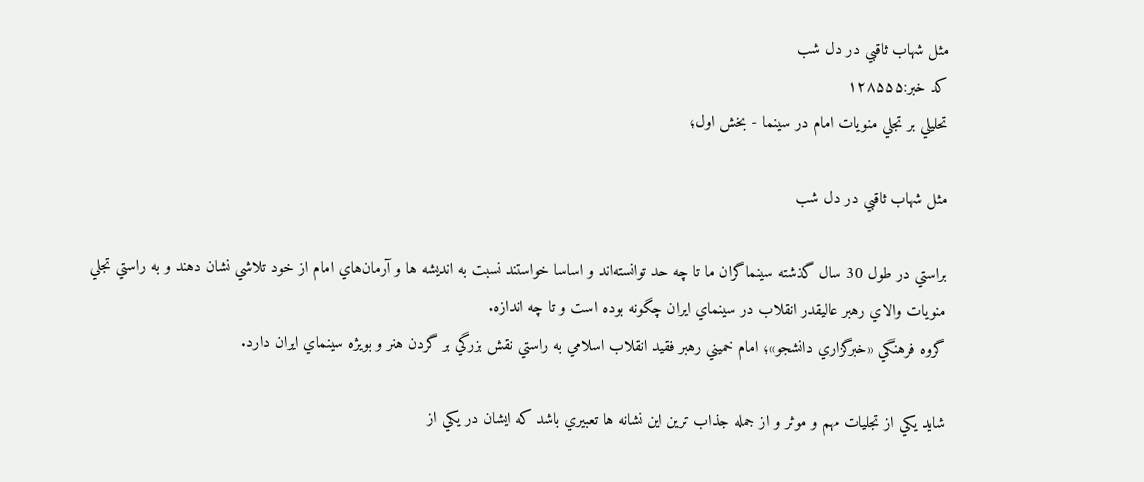مثل شهاب ثاقبي در دل شب
کد خبر:۱۲۸۵۵۵
تحليلي بر تجلي منويات امام در سينما - بخش اول؛

مثل شهاب ثاقبي در دل شب

براستي در طول 30 سال گذشته سينماگران ما تا چه حد توانسته‌اند و اساسا خواستند نسبت به انديشه ها و آرمان‌هاي امام از خود تلاشي نشان دهند و به راستي تجلي منويات والاي رهبر عاليقدر انقلاب در سينماي ايران چگونه بوده است و تا چه اندازه.
گروه فرهنگي «خبرگزاري دانشجو»؛ امام خميني رهبر فقيد انقلاب اسلامي به راستي نقش بزرگي بر گردن هنر و بويژه سينماي ايران دارد.

شايد يكي از تجليات مهم و موثر و از جمله جذاب ترين اين نشانه ها تعبيري باشد كه ايشان در يكي از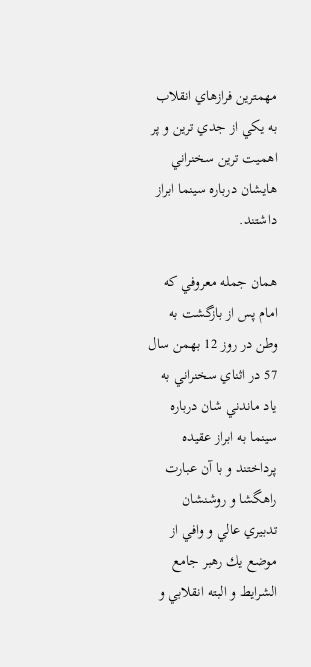مهمترين فرازهاي انقلاب به يكي از جدي ترين و پر اهميت ترين سخنراني هايشان درباره سينما ابراز داشتند.

همان جمله معروفي كه امام پس از بازگشت به وطن در روز 12 بهمن سال 57 در اثناي سخنراني به ياد ماندني شان درباره سينما به ابراز عقيده پرداختند و با آن عبارت راهگشا و روشنشان تدبيري عالي و وافي از موضع يك رهبر جامع الشرايط و البته انقلابي و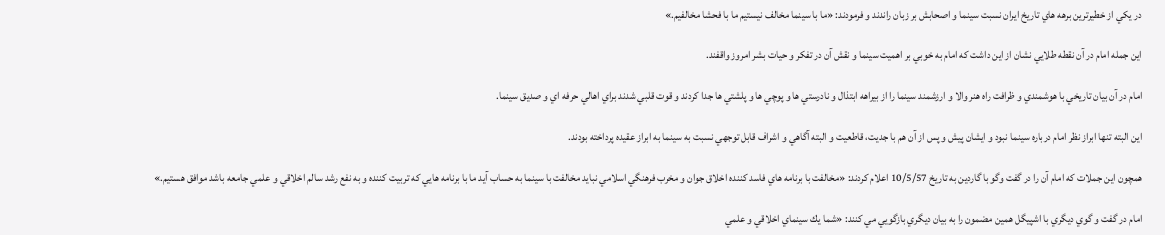در يكي از خطيرترين برهه هاي تاريخ ايران نسبت سينما و اصحابش بر زبان راندند و فرمودند: «ما با سينما مخالف نيستيم ما با فحشا مخالفيم.»

اين جمله امام در آن نقطه طلايي نشان از اين داشت كه امام به خوبي بر اهميت سينما و نقش آن در تفكر و حيات بشر امروز واقفند.

امام در آن بيان تاريخي با هوشمندي و ظرافت راه هنر والا و ارزشمند سينما را از بيراهه ابتذال و نادرستي ها و پوچي ها و پلشتي ها جدا كردند و قوت قلبي شدند براي اهالي حرفه اي و صديق سينما.

اين البته تنها ابراز نظر امام درباره سينما نبود و ايشان پيش و پس از آن هم با جديت، قاطعيت و البته آگاهي و اشراف قابل توجهي نسبت به سينما به ابراز عقيده پرداخته بودند.

همچون اين جملات كه امام آن را در گفت وگو با گاردين به تاريخ 10/5/57 اعلام كردند: «مخالفت با برنامه هاي فاسد كننده اخلاق جوان و مخرب فرهنگي اسلامي نبايد مخالفت با سينما به حساب آيد ما با برنامه هايي كه تربيت كننده و به نفع رشد سالم اخلاقي و علمي جامعه باشد موافق هستيم.»

امام در گفت و گوي ديگري با اشپيگل همين مضمون را به بيان ديگري بازگويي مي كنند: «شما يك سينماي اخلاقي و علمي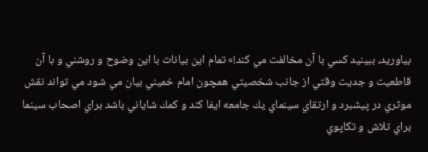بياوريد، ببينيد كسي با آن مخالفت مي كند!» تمام اين بيانات با اين وضوح و روشني و با‌ آن قاطعيت و جديت وقتي از جانب شخصيتي همچون امام خميني بيان مي شود مي تواند نقش موثري در پيشبرد و ارتقاي سينماي يك جامعه ايفا كند و كمك شاياني باشد براي اصحاب سينما براي تلاش و تكاپوي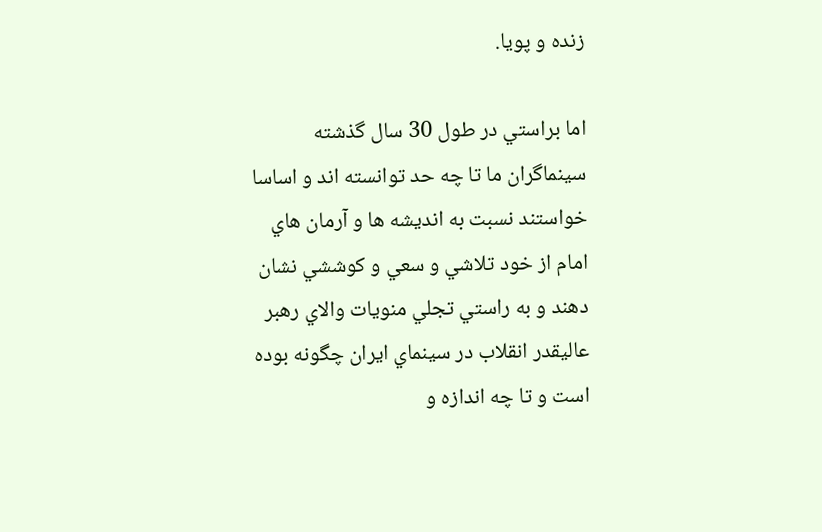زنده و پويا.

اما براستي در طول 30 سال گذشته سينماگران ما تا چه حد توانسته اند و اساسا خواستند نسبت به انديشه ها و آرمان هاي امام از خود تلاشي و سعي و كوششي نشان دهند و به راستي تجلي منويات والاي رهبر عاليقدر انقلاب در سينماي ايران چگونه بوده است و تا چه اندازه و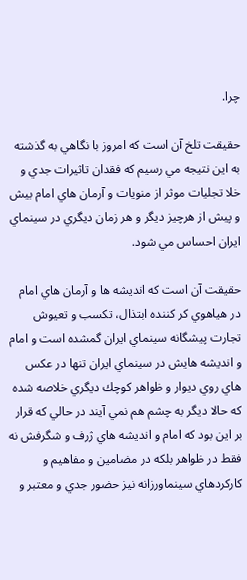چرا.

حقيقت تلخ آن است كه امروز با نگاهي به گذشته به اين نتيجه مي رسيم كه فقدان تاثيرات جدي و خلا تجليات موثر از منويات و آرمان هاي امام بيش و پيش از هرچيز ديگر و هر زمان ديگري در سينماي ايران احساس مي شود.

حقيقت آن است كه انديشه ها و آرمان هاي امام در هياهوي كر كننده ابتذال، تكسب و تعيوش تجارت پيشگانه سينماي ايران گمشده است و امام و انديشه هايش در سينماي ايران تنها در عكس هاي روي ديوار و ظواهر كوچك ديگري خلاصه شده كه حالا ديگر به چشم هم نمي آيند در حالي كه قرار بر اين بود كه امام و انديشه هاي ژرف و شگرفش نه فقط در ظواهر بلكه در مضامين و مفاهيم و كاركردهاي سينماورزانه نيز حضور جدي و معتبر و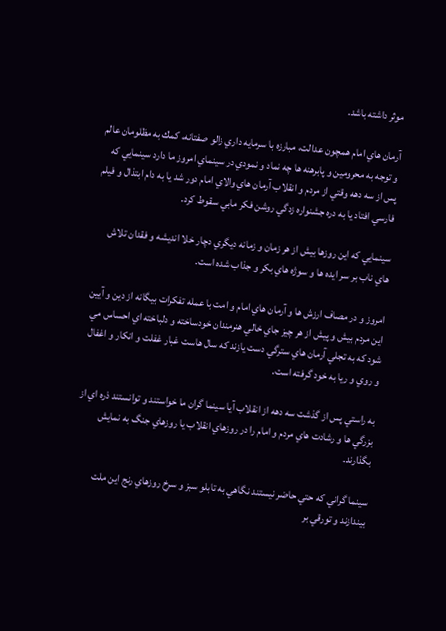موثر داشته باشد.

آرمان هاي امام همچون عدالت، مبارزه با سرمايه داري زالو صفتانه، كمك به مظلومان عالم و توجه به محرومين و پابرهنه ها چه نماد و نمودي در سينماي امروز ما دارد سينمايي كه پس از سه دهه وقتي از مردم و انقلاب آرمان هاي والاي امام دور شد يا به دام ابتذال و فيلم فارسي افتاد يا به دره جشنواره زدگي روشن فكر مابي سقوط كرد.

سينمايي كه اين روزها بيش از هر زمان و زمانه ديگري دچار خلا انديشه و فقدان تلاش هاي ناب بر سر ايده ها و سوژه هاي بكر و جذاب شده است.

امروز و در مصاف ارزش ها و آرمان هاي امام و امت با عمله تفكرات بيگانه از دين و آيين اين مردم بيش و پيش از هر چيز جاي خالي هنرمندان خودساخته و دلباخته اي احساس مي شود كه به تجلي آرمان هاي سترگي دست يازند كه سال هاست غبار غفلت و انكار و اغفال و روي و ريا به خود گرفته است.

به راستي پس از گذشت سه دهه از انقلاب آيا سينما گران ما خواستند و توانستند ذره اي از بزرگي ها و رشادت هاي مردم و امام را در روزهاي انقلاب يا روزهاي جنگ به نمايش بگذارند.

سينما گراني كه حتي حاضر نيستند نگاهي به تابلو سبز و سرخ روزهاي رنج اين ملت بيندازند و تورقي بر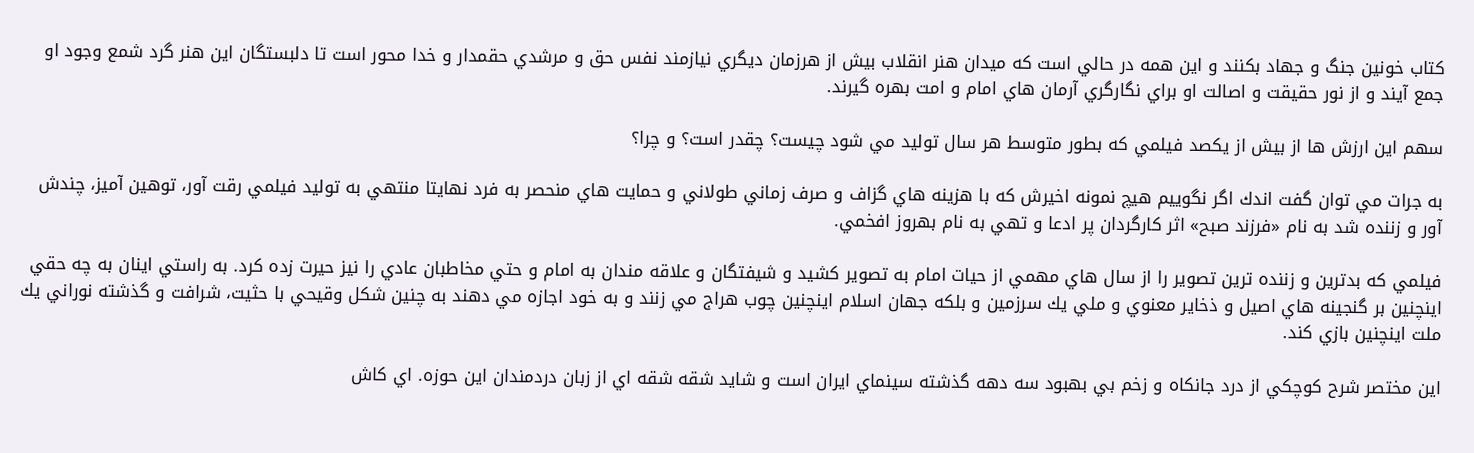كتاب خونين جنگ و جهاد بكنند و اين همه در حالي است كه ميدان هنر انقلاب بيش از هرزمان ديگري نيازمند نفس حق و مرشدي حقمدار و خدا محور است تا دلبستگان اين هنر گرد شمع وجود او جمع آيند و از نور حقيقت و اصالت او براي نگارگري آرمان هاي امام و امت بهره گيرند.

سهم اين ارزش ها از بيش از يكصد فيلمي كه بطور متوسط هر سال توليد مي شود چيست؟ چقدر است؟ و چرا؟

به جرات مي توان گفت اندك اگر نگوييم هيچ نمونه اخيرش كه با هزينه هاي گزاف و صرف زماني طولاني و حمايت هاي منحصر به فرد نهايتا منتهي به توليد فيلمي رقت آور، توهين آميز،‌ چندش آور و زننده شد به نام «فرزند صبح» اثر كارگردان پر ادعا و تهي به نام بهروز افخمي.

فيلمي كه بدترين و زننده ترين تصوير را از سال هاي مهمي از حيات امام به تصوير كشيد و شيفتگان و علاقه مندان به امام و حتي مخاطبان عادي را نيز حيرت زده كرد. به راستي اينان به چه حقي اينچنين بر گنجينه هاي اصيل و ذخاير معنوي و ملي يك سرزمين و بلكه جهان اسلام اينچنين چوب هراج مي زنند و به خود اجازه مي دهند به چنين شكل وقيحي با حثيت، شرافت و گذشته نوراني يك ملت اينچنين بازي كند.

اين مختصر شرح كوچكي از درد جانكاه و زخم بي بهبود سه دهه گذشته سينماي ايران است و شايد شقه شقه اي از زبان دردمندان اين حوزه. اي كاش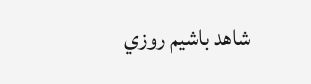شاهد باشيم روزي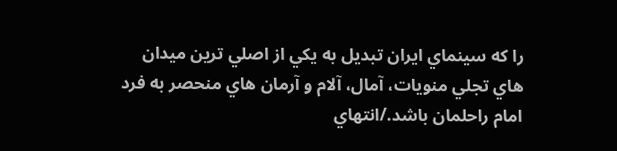را كه سينماي ايران تبديل به يكي از اصلي ترين ميدان هاي تجلي منويات،‌ آمال، ‌آلام و آرمان هاي منحصر به فرد امام راحلمان باشد./انتهاي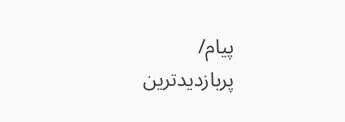پيام/
پربازدیدترین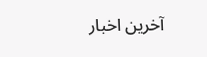آخرین اخبار